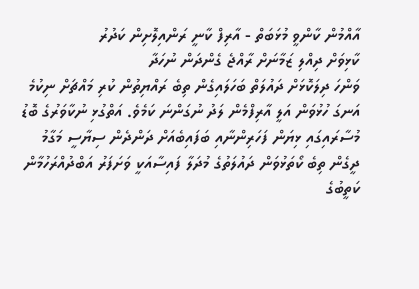އާއްމުން ކާންވީ މުޅަބަތް - އާރިފް ކާނީ ރަންއިލޮށިން ކަދުރު
ކާޅިވަށް ދިއްލި ޒަމާނަށް ރާއްޖެ ގެންދަން ނުހަދާ
ވަންހަ ދިލަކޮޅަށް ދައުލަތް ބަހަލައިގެން ތިބެ ރައްޔިތުން ކުރި މައްޗަށް ނިކުމެ އަނގަ ހުޅުވަން އަލީ އާރިފްމެން ލަދު ނުގަންނަ ކަމެވެ. އަތްގުޅި ނުކާވަރުގެ ބޮޑު މުސާރައިގައި ޅިޔަން ފަހަރިންނާއި ބަފައިބެއަށް ދަންދެން ސިޔާސީ މަގާމު ދީގެން ތިބެ ކޯތަޅުވަން ދައުލަތުގެ މުދަލާ ފައިސާއަކީ ވަށަފަރު އަބްދުއްރަހުމާން ކަތީބުގެ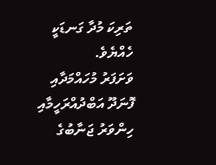ތަރިކަ މުދާ ގަނޑަކީ ހެއްޔެވެ.
ވަށަފަރު މުހައްމަދާއި ފޮނަދޫ އަބްދުއްރަހީމާއި ހިންވަރު ޖަނާބުގެ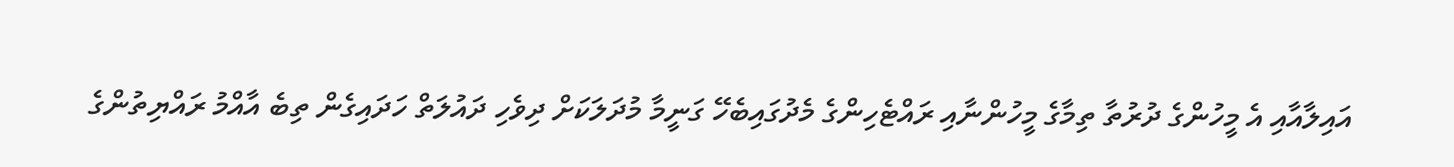އައިލާއާއި އެ މީހުންގެ ދުރުތާ ތިމާގެ މީހުންނާއި ރައްޓެހިންގެ މެދުގައިބެހޭ ގަނީމާ މުދަލަކަށް ދިވެހި ދައުލަތް ހަދައިގެން ތިބެ އާއްމު ރައްޔިތުންގެ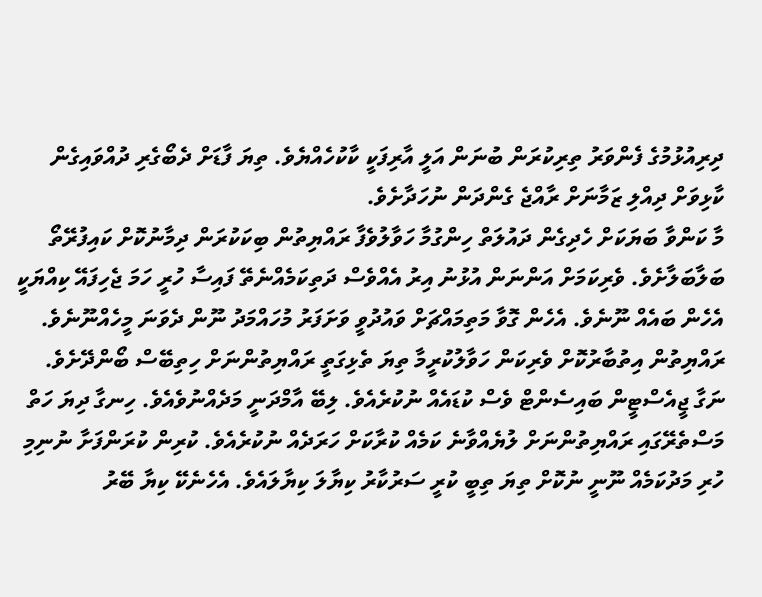ދިރިއުޅުމުގެ ފެންވަރު ތިރިކުރަން ބުނަން އަލީ އާރިފަކީ ކާކުހެއްޔެވެ. ތިޔަ ފާޑަށް ދެބޯގެރި ދުއްވައިގެން ކާޅިވަށް ދިއްލި ޒަމާނަށް ރާއްޖެ ގެންދަން ނުހަދާށެވެ.
މާ ކަންވާ ބަޔަކަށް ހެދިގެން ދައުލަތް ހިންގުމާ ހަވާލުވެފާ ރައްޔިތުން ބިކަކުރަން ދިމާނުކޮށް ކައިފުރޭތޯ ބަލާބަލާށެވެ. ވެރިކަމަށް އަންނަން އުޅުނު އިރު އެއްވެސް ދަތިކަމެއްނެތޭ ފައިސާ ހުރީ ހަމަ ޖެހިފައޭ ކިއްޔަކީ އެހެން ބައެއް ނޫނެވެ. އެހެން ގޮވާ މަތިމައްޗަށް ވައުދުވީ ވަށަފަރު މުހައްމަދު ނޫން ދެވަނަ މީހެއްނޫނެވެ. ރައްޔިތުން އިތުބާރުކޮށް ވެރިކަން ހަވާލުކުރީމާ ތިޔަ ތެޅިގަތީ ރައްޔިތުންނަށް ހިތިބޭސް ބޯންދޭށެވެ.
ނަގާ ޖީއެސްޓީން ބައިސެންޓް ވެސް ކުޑައެއް ނުކުރެއެވެ. ލިބޭ އާމްދަނީ މަދެއްނުވެއެވެ. ހިނގާ ދިޔަ ހަތް މަސްތެރޭގައި ރައްޔިތުންނަށް ލުޔެއްވާނެ ކަމެއް ކުރާކަށް ހަރަދެއް ނުކުރެއެވެ. ކުރިން ކުރަންފަށާ ނުނިމި ހުރި މަދުކަމެއް ނޫނީ ނުކޮށް ތިޔަ ތިބީ ކުރީ ސަރުކާރު ކިޔާލަ ކިޔާލައެވެ. އެހެނެކޭ ކިޔާ ބޭރު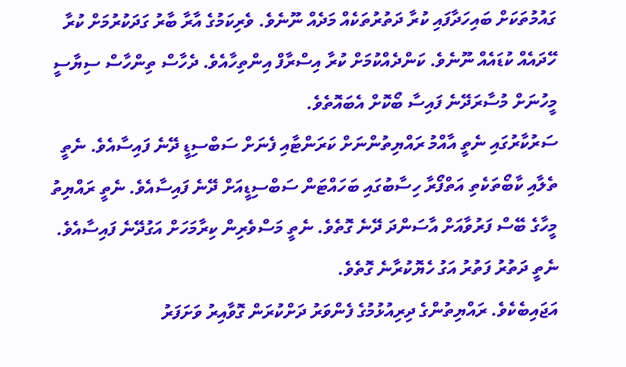ގައުމުތަކަށް ބައިހަދާފައި ކުރާ ދަތުރުތަކެއް މަދެއް ނޫނެވެ. ވެރިކަމުގެ އާރާ ބާރު ގަދަކުރުމަށް ކުރާ ހޭދައެއް ކުޑައެއް ނޫނެވެ. ކަންދެއްކުމަށް ކުރާ އިސްރާފް އިންތިހާއެވެ. ދެހާސް ތިންހާސް ސިޔާސީ މީހުނަށް މުސާރަދޭނެ ފައިސާ ބޯކޮށް އެބައޮތެވެ.
ސަރުކާރުގައި ނެތީ އާއްމު ރައްޔިތުންނަށް ކަރަންޓާއި ފެނަށް ސަބްސިޑީ ދޭނެ ފައިސާއެވެ. ނެތީ ތެލާއި ކާބޯތަކެތި އަތްފޯރާ ހިސާބުގައި ބަހައްޓަން ސަބްސިޑީއަށް ދޭނެ ފައިސާއެވެ. ނެތީ ރައްޔިތު މީހާގެ ބޭސް ފަރުވާއަށް އާސަންދަ ދޭނެ ގޮތެވެ. ނެތީ މަސްވެރިން ކިރާމަހަށް އަގުދޭނެ ފައިސާއެވެ. ނެތީ ދަތުރު ފަތުރު އަގު ހެޔޮކުރާނެ ގޮތެވެ.
އަޖައިބެކެވެ. ރައްޔިތުންގެ ދިރިއުޅުމުގެ ފެންވަރު ދަށްކުރަން ގޮވާއިރު ވަށަފަރު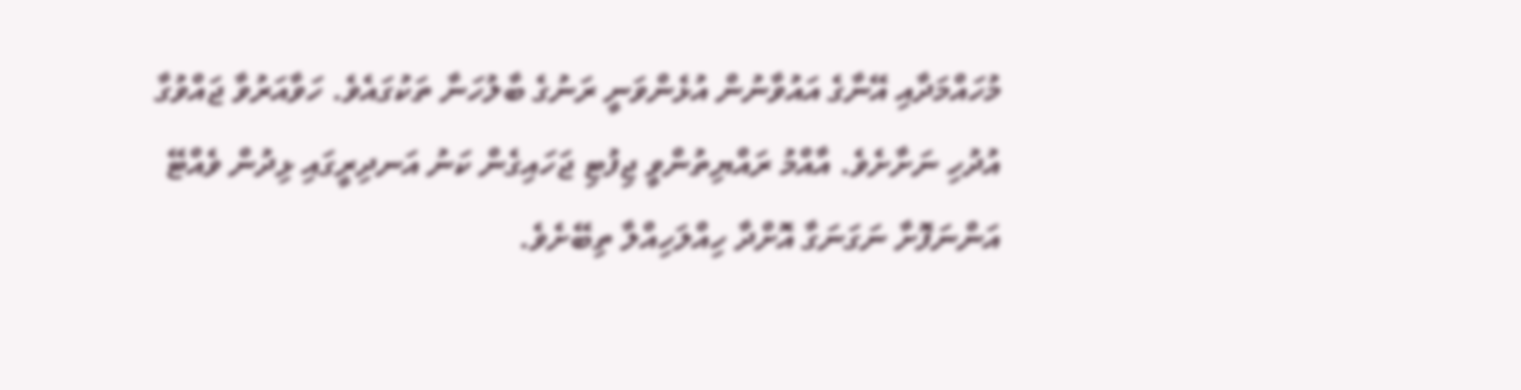މުހައްމަދާއި އޭނާގެ އައުވާނުން އުޅެންވަނީ ރަނުގެ ބާލުހަނާ ތަކުގައެވެ. ހަވާއަރުވާ ޖައްވުގާ އުދުހި ނަށާށެވެ. އާއްމު ރައްޔިތުންވީ ޖިފުޓި ޖަހައިގެން ކަނު އަނދިރީގައި ޅިދުން ވެއްޓޭ އަންނަފޮށާ ނަގަނަގާ އޮށްދާ ހިއްލަހިއްލާ ތިބޭށެވެ.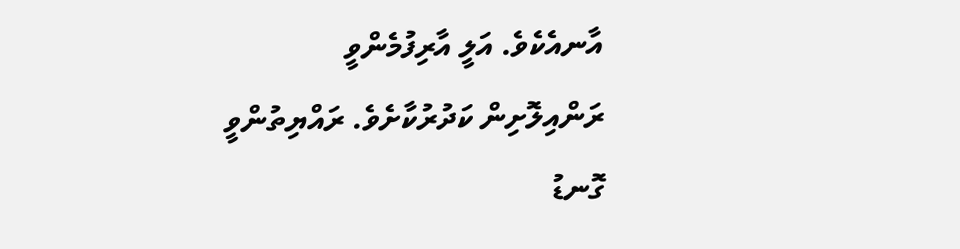އާނއެކެވެ. އަލީ އާރިފުމެންވީ ރަންއިލޮށިން ކަދުރުކާށެވެ. ރައްޔިތުންވީ ގޮނޑު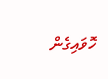ހޮވައިގެން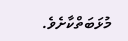މުޅަބަތްކާށެވެ.